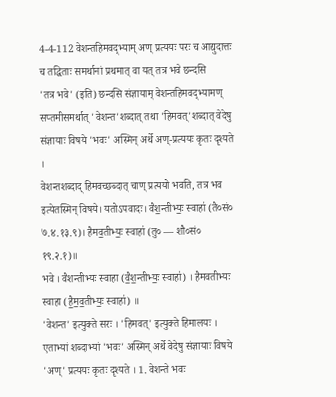4-4-112 वेशन्तहिमवद्भ्याम् अण् प्रत्ययः परः च आद्युदात्तः च तद्धिताः समर्थानां प्रथमात् वा यत् तत्र भवे छन्दसि
'तत्र भवे' (इति) छन्दसि संज्ञायाम् वेशन्तहिमवद्भ्यामण्
सप्तमीसमर्थात् 'वेशन्त'शब्दात् तथा 'हिमवत्'शब्दात् वेदेषु संज्ञायाः विषये 'भवः' अस्मिन् अर्थे अण्-प्रत्ययः कृतः दृश्यते ।
वेशन्तशब्दाद् हिमवच्छब्दात् चाण् प्रत्ययो भवति, तत्र भव इत्येतस्मिन् विषये। यतोऽपवादः। वैश॒न्तीभ्यः॒ स्वाहा॑ (तै०सं० ७.४.१३.९)। हैमव॒तीभ्यः॒ स्वाहा॑ (तु० — शौ०सं० १९.२.१)॥
भवे । वैशन्तीभ्यः स्वाहा (वै॒श॒न्तीभ्यः॒ स्वाहा॑) । हैमवतीभ्यः स्वाहा (है॒म॒व॒तीभ्यः॒ स्वाहा॑) ॥
'वेशन्त' इत्युक्ते सरः । 'हिमवत्' इत्युक्ते हिमालयः । एताभ्यां शब्दाभ्यां 'भवः' अस्मिन् अर्थे वेदेषु संज्ञायाः विषये 'अण्' प्रत्ययः कृतः दृश्यते । 1. वेशन्ते भवः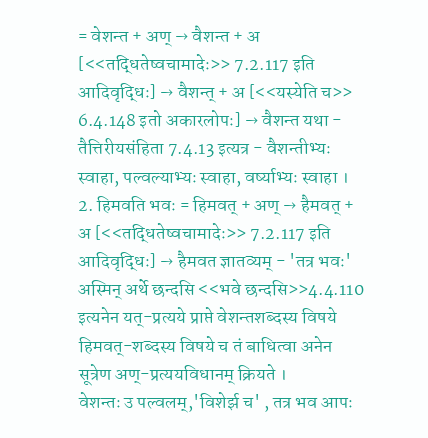= वेशन्त + अण् → वैशन्त + अ [<<तद्धितेष्वचामादेः>> 7.2.117 इति आदिवृद्धिः] → वैशन्त् + अ [<<यस्येति च>> 6.4.148 इतो अकारलोपः] → वैशन्त यथा - तैत्तिरीयसंहिता 7.4.13 इत्यत्र - वैशन्तीभ्यः स्वाहा, पल्वल्याभ्यः स्वाहा, वर्ष्याभ्यः स्वाहा । 2. हिमवति भवः = हिमवत् + अण् → हैमवत् + अ [<<तद्धितेष्वचामादेः>> 7.2.117 इति आदिवृद्धिः] → हैमवत ज्ञातव्यम् - 'तत्र भवः' अस्मिन् अर्थे छन्दसि <<भवे छन्दसि>>4.4.110 इत्यनेन यत्-प्रत्यये प्राप्ते वेशन्तशब्दस्य विषये हिमवत्-शब्दस्य विषये च तं बाधित्वा अनेन सूत्रेण अण्-प्रत्ययविधानम् क्रियते ।
वेशन्तः उ पल्वलम्,'विशेर्झ च' , तत्र भव आपः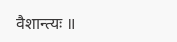वैशान्त्यः ॥